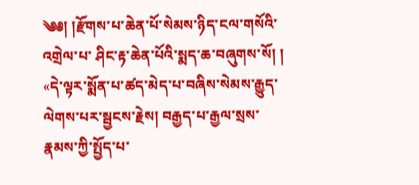༄༅། །རྫོགས་པ་ཆེན་པོ་སེམས་ཉིད་ངལ་གསོའི་འགྲེལ་པ་ ཤིང་རྟ་ཆེན་པོའི་སྨད་ཆ་བཞུགས་སོ། །
«དེ་ལྟར་སྨོན་པ་ཚད་མེད་པ་བཞིས་སེམས་རྒྱུད་ལེགས་པར་སྦྱངས་རྗེས། བརྒྱད་པ་རྒྱལ་སྲས་རྣམས་ཀྱི་སྤྱོད་པ་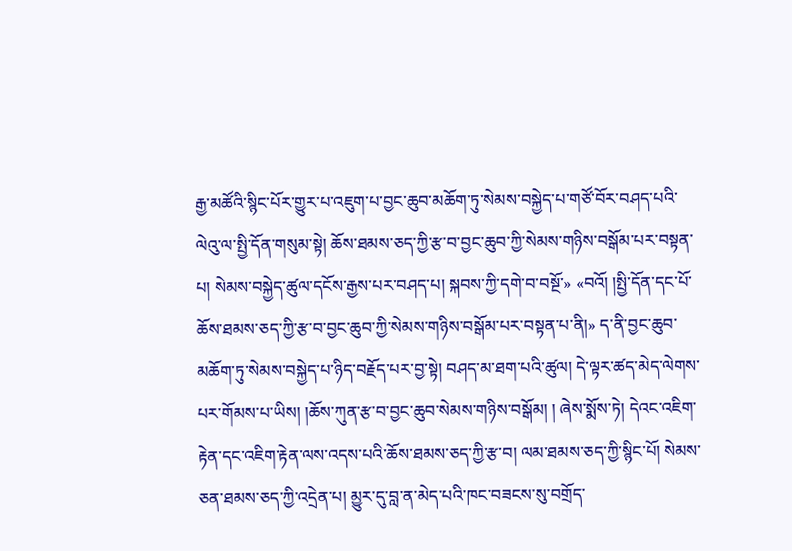རྒྱ་མཚོའི་སྙིང་པོར་གྱུར་པ་འཇུག་པ་བྱང་ཆུབ་མཆོག་ཏུ་སེམས་བསྐྱེད་པ་གཙོ་བོར་བཤད་པའི་ལེའུ་ལ་སྤྱི་དོན་གསུམ་སྟེ། ཆོས་ཐམས་ཅད་ཀྱི་རྩ་བ་བྱང་ཆུབ་ཀྱི་སེམས་གཉིས་བསྒོམ་པར་བསྟན་པ། སེམས་བསྐྱེད་ཚུལ་དངོས་རྒྱས་པར་བཤད་པ། སྐབས་ཀྱི་དགེ་བ་བསྔོ་» «བའོ། །སྤྱི་དོན་དང་པོ་ཆོས་ཐམས་ཅད་ཀྱི་རྩ་བ་བྱང་ཆུབ་ཀྱི་སེམས་གཉིས་བསྒོམ་པར་བསྟན་པ་ནི།» ད་ནི་བྱང་ཆུབ་མཆོག་ཏུ་སེམས་བསྐྱེད་པ་ཉིད་བརྗོད་པར་བྱ་སྟེ། བཤད་མ་ཐག་པའི་ཚུལ། དེ་ལྟར་ཚད་མེད་ལེགས་པར་གོམས་པ་ཡིས། །ཆོས་ཀུན་རྩ་བ་བྱང་ཆུབ་སེམས་གཉིས་བསྒོམ། ། ཞེས་སྨོས་ཏེ། དེའང་འཇིག་རྟེན་དང་འཇིག་རྟེན་ལས་འདས་པའི་ཆོས་ཐམས་ཅད་ཀྱི་རྩ་བ། ལམ་ཐམས་ཅད་ཀྱི་སྙིང་པོ། སེམས་ཅན་ཐམས་ཅད་ཀྱི་འདྲེན་པ། མྱུར་དུ་བླ་ན་མེད་པའི་ཁང་བཟངས་སུ་བགྲོད་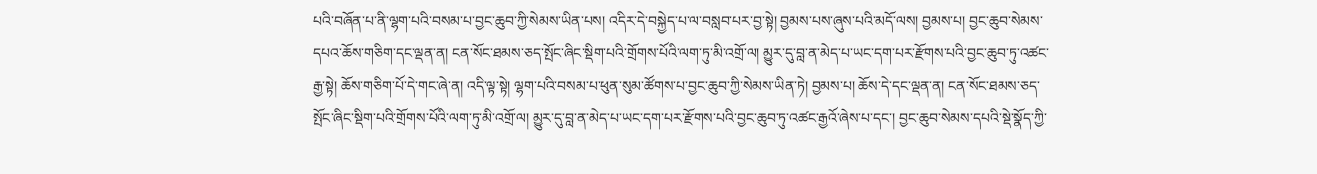པའི་བཞོན་པ་ནི་ལྷག་པའི་བསམ་པ་བྱང་ཆུབ་ཀྱི་སེམས་ཡིན་པས། འདིར་དེ་བསྐྱེད་པ་ལ་བསླབ་པར་བྱ་སྟེ། བྱམས་པས་ཞུས་པའི་མདོ་ལས། བྱམས་པ། བྱང་ཆུབ་སེམས་དཔའ་ཆོས་གཅིག་དང་ལྡན་ན། ངན་སོང་ཐམས་ཅད་སྤོང་ཞིང་སྡིག་པའི་གྲོགས་པོའི་ལག་ཏུ་མི་འགྲོ་ལ། མྱུར་དུ་བླ་ན་མེད་པ་ཡང་དག་པར་རྫོགས་པའི་བྱང་ཆུབ་ཏུ་འཚང་རྒྱ་སྟེ། ཆོས་གཅིག་པོ་དེ་གང་ཞེ་ན། འདི་ལྟ་སྟེ། ལྷག་པའི་བསམ་པ་ཕུན་སུམ་ཚོགས་པ་བྱང་ཆུབ་ཀྱི་སེམས་ཡིན་ཏེ། བྱམས་པ། ཆོས་དེ་དང་ལྡན་ན། ངན་སོང་ཐམས་ཅད་སྤོང་ཞིང་སྡིག་པའི་གྲོགས་པོའི་ལག་ཏུ་མི་འགྲོ་ལ། མྱུར་དུ་བླ་ན་མེད་པ་ཡང་དག་པར་རྫོགས་པའི་བྱང་ཆུབ་ཏུ་འཚང་རྒྱའོ་ཞེས་པ་དང་། བྱང་ཆུབ་སེམས་དཔའི་སྡེ་སྣོད་ཀྱི་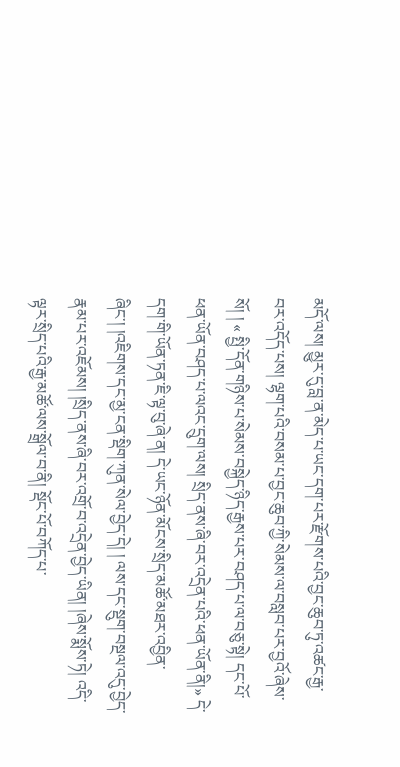མདོ་ལས། མྱུར་དུ་བླ་ན་མེད་པ་ཡང་དག་པར་རྫོགས་པའི་བྱང་ཆུབ་ཏུ་འཚང་རྒྱ་བར་འདོད་པས། ལྷག་པའི་བསམ་པ་བྱང་ཆུབ་ཀྱི་སེམས་ལ་བསླབ་པར་བྱའོ་ཞེས་སོ། ། « སྤྱི་དོན་གཉིས་པ་སེམས་བསྐྱེད་ཉིད་རྒྱས་པར་བཤད་པ་ལ་བཅུ་སྟེ། དང་པོ་ཕན་ཡོན་བཤད་པ་ལའང་དྲུག་ལས། སྲིད་ནས་ཞི་བར་འདྲེན་པའི་ཕན་ཡོན་ནི།» དེ་དག་གི་ཡོན་ཏན་ཇི་ལྟ་བུ་ཞེ་ན། དེ་ཡང་ཉོན་མོངས་སྲིད་མཚོ་མཐར་འབྱིན་ཞིང་། །འཇིགས་དང་མྱ་ངན་སྡིག་ཀུན་སེལ་བྱེད་དེ། ། ལས་དང་སྡུག་བསྔལ་འདུ་བྱེད་རྣམ་པར་འཇོམས། །སྲིད་ནས་ཞི་བར་འགྲོ་བ་འདྲེན་བྱེད་ཡིན། །ཞེས་སྨོས་ཏེ། འདི་ལྟར་སྲིད་པའི་རྒྱ་མཚོ་ལས་སྒྲོལ་བ་ནི། སྡོང་པོ་བཀོད་པ་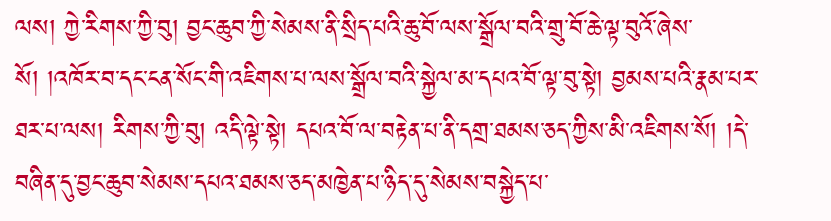ལས། ཀྱེ་རིགས་ཀྱི་བུ། བྱང་ཆུབ་ཀྱི་སེམས་ནི་སྲིད་པའི་ཆུ་བོ་ལས་སྒྲོལ་བའི་གྲུ་བོ་ཆེ་ལྟ་བུའོ་ཞེས་སོ། །འཁོར་བ་དང་ངན་སོང་གི་འཇིགས་པ་ལས་སྒྲོལ་བའི་སྐྱེལ་མ་དཔའ་བོ་ལྟ་བུ་སྟེ། བྱམས་པའི་རྣམ་པར་ཐར་པ་ལས། རིགས་ཀྱི་བུ། འདི་ལྟེ་སྟེ། དཔའ་བོ་ལ་བརྟེན་པ་ནི་དགྲ་ཐམས་ཅད་ཀྱིས་མི་འཇིགས་སོ། །དེ་བཞིན་དུ་བྱང་ཆུབ་སེམས་དཔའ་ཐམས་ཅད་མཁྱེན་པ་ཉིད་དུ་སེམས་བསྐྱེད་པ་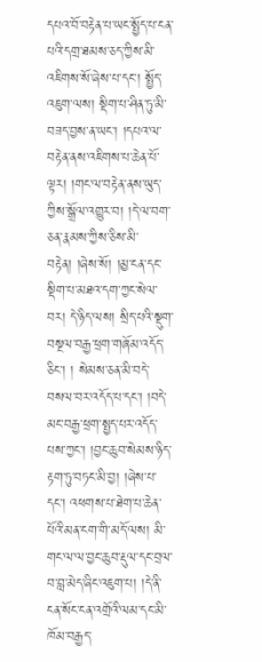དཔའ་བོ་བརྟེན་པ་ཡང་སྤྱོད་པ་ངན་པའི་དགྲ་ཐམས་ཅད་ཀྱིས་མི་འཇིགས་སོ་ཞེས་པ་དང་། སྤྱོད་འཇུག་ལས། སྡིག་པ་ཤིན་ཏུ་མི་བཟད་བྱས་ན་ཡང་། །དཔའ་ལ་བརྟེན་ནས་འཇིགས་པ་ཆེན་པོ་ ལྟར། །གང་ལ་བརྟེན་ནས་ཡུད་ཀྱིས་སྒྲོལ་འགྱུར་བ། །དེ་ལ་བག་ཅན་རྣམས་ཀྱིས་ཅིས་མི་བརྟེན། །ཞེས་སོ། །མྱ་ངན་དང་སྡིག་པ་མཐའ་དག་ཀྱང་སེལ་བར། དེ་ཉིད་ལས། སྲིད་པའི་སྡུག་བསྔལ་བརྒྱ་ཕྲག་གཞོམ་འདོད་ཅིང་། ། སེམས་ཅན་མི་བདེ་བསལ་བར་འདོད་པ་དང་། །བདེ་མང་བརྒྱ་ཕྲག་སྤྱད་པར་འདོད་པས་ཀྱང་། །བྱང་ཆུབ་སེམས་ཉིད་རྟག་ཏུ་བཏང་མི་བྱ། །ཞེས་པ་དང་། འཕགས་པ་ཐེག་པ་ཆེན་པོའི་མན་ངག་གི་མདོ་ལས། མི་གང་ལ་ལ་བྱང་ཆུབ་རྡུལ་དང་བྲལ་བ་བླ་མེད་ཞིང་འཇུག་པ། །དེ་ནི་ངན་སོང་ངན་འགྲོའི་ལམ་དང་མི་ཁོམ་བརྒྱད་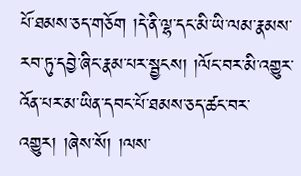པོ་ཐམས་ཅད་གཅོག །དེ་ནི་ལྷ་དང་མི་ཡི་ལམ་རྣམས་རབ་ཏུ་དབྱེ་ཞིང་རྣམ་པར་སྦྱངས། །ལོང་བར་མི་འགྱུར་འོན་པར་མ་ཡིན་དབང་པོ་ཐམས་ཅད་ཚང་བར་འགྱུར། །ཞེས་སོ། །ལས་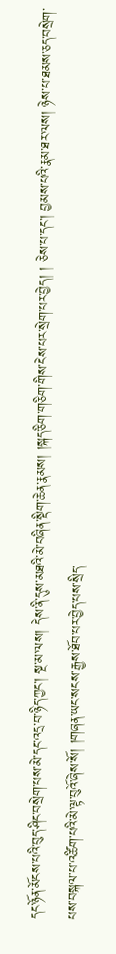དང་ཉོན་མོངས་པའི་བུད་ཤིང་བསྲེག་པས་མེ་དང་འདྲ་བ་ཉིད་ཀྱང་། སྔ་མ་ལས། དེས་ནི་དུས་མཐའི་མེ་བཞིན་སྡིག་ཆེན་རྣམས། །སྐད་ཅིག་གཅིག་གིས་ངེས་པར་སྲེག་པར་བྱེད། ། ཅེས་པ་དང་། བྱམས་པའི་རྣམ་ཐར་ལས། ཉེས་པ་ཐམས་ཅད་བསྲེག་པས་བསྐལ་པ་འཚིག་པའི་མེ་ལྟ་བུའོ་ཞེས་སོ། །གཞན་ཡང་སངས་རྒྱས་ཐོབ་པར་བྱེད་པས་སྲིད་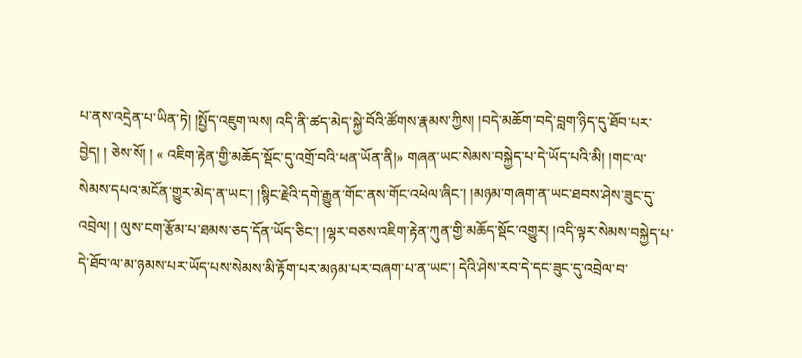པ་ནས་འདྲེན་པ་ཡིན་ཏེ། །སྤྱོད་འཇུག་ལས། འདི་ནི་ཚད་མེད་སྐྱེ་བོའི་ཚོགས་རྣམས་ཀྱིས། །བདེ་མཆོག་བདེ་བླག་ཉིད་དུ་ཐོབ་པར་བྱེད། ། ཅེས་སོ། ། « འཇིག་རྟེན་གྱི་མཆོད་སྡོང་དུ་འགྲོ་བའི་ཕན་ཡོན་ནི།» གཞན་ཡང་སེམས་བསྐྱེད་པ་དེ་ཡོད་པའི་མི། །གང་ལ་སེམས་དཔའ་མངོན་གྱུར་མེད་ན་ཡང་། །སྙིང་རྗེའི་དགེ་རྒྱུན་གོང་ནས་གོང་འཕེལ་ཞིང་། །མཉམ་གཞག་ན་ཡང་ཐབས་ཤེས་ཟུང་དུ་འབྲེལ། ། ལུས་ངག་རྩོམ་པ་ཐམས་ཅད་དོན་ཡོད་ཅིང་། །ལྷར་བཅས་འཇིག་རྟེན་ཀུན་གྱི་མཆོད་སྡོང་འགྱུར། །འདི་ལྟར་སེམས་བསྐྱེད་པ་དེ་ཐོབ་ལ་མ་ཉམས་པར་ཡོད་པས་སེམས་མི་རྟོག་པར་མཉམ་པར་བཞག་པ་ན་ཡང་། དེའི་ཤེས་རབ་དེ་དང་ཟུང་དུ་འབྲེལ་བ་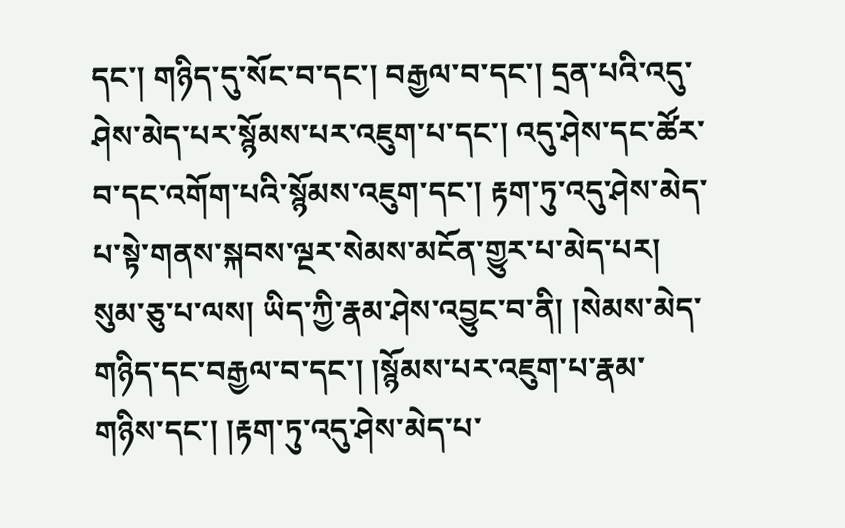དང་། གཉིད་དུ་སོང་བ་དང་། བརྒྱལ་བ་དང་། དྲན་པའི་འདུ་ཤེས་མེད་པར་སྙོམས་པར་འཇུག་པ་དང་། འདུ་ཤེས་དང་ཚོར་བ་དང་འགོག་པའི་སྙོམས་འཇུག་དང་། རྟག་ཏུ་འདུ་ཤེས་མེད་པ་སྟེ་གནས་སྐབས་ལྔར་སེམས་མངོན་གྱུར་པ་མེད་པར། སུམ་ཅུ་པ་ལས། ཡིད་ཀྱི་རྣམ་ཤེས་འབྱུང་བ་ནི། །སེམས་མེད་གཉིད་དང་བརྒྱལ་བ་དང་། །སྙོམས་པར་འཇུག་པ་རྣམ་གཉིས་དང་། །རྟག་ཏུ་འདུ་ཤེས་མེད་པ་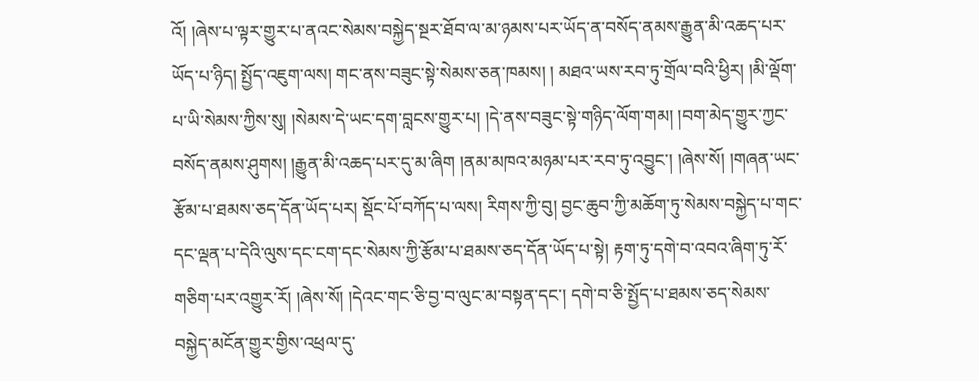འོ། །ཞེས་པ་ལྟར་གྱུར་པ་ནའང་སེམས་བསྐྱེད་སྔར་ཐོབ་ལ་མ་ཉམས་པར་ཡོད་ན་བསོད་ནམས་རྒྱུན་མི་འཆད་པར་ཡོད་པ་ཉིད། སྤྱོད་འཇུག་ལས། གང་ནས་བཟུང་སྟེ་སེམས་ཅན་ཁམས། ། མཐའ་ཡས་རབ་ཏུ་གྲོལ་བའི་ཕྱིར། །མི་ལྡོག་པ་ཡི་སེམས་ཀྱིས་སུ། །སེམས་དེ་ཡང་དག་བླངས་གྱུར་པ། །དེ་ནས་བཟུང་སྟེ་གཉིད་ལོག་གམ། །བག་མེད་གྱུར་ཀྱང་བསོད་ནམས་ཤུགས། །རྒྱུན་མི་འཆད་པར་དུ་མ་ཞིག །ནམ་མཁའ་མཉམ་པར་རབ་ཏུ་འབྱུང་། །ཞེས་སོ། །གཞན་ཡང་རྩོམ་པ་ཐམས་ཅད་དོན་ཡོད་པར། སྡོང་པོ་བཀོད་པ་ལས། རིགས་ཀྱི་བུ། བྱང་ཆུབ་ཀྱི་མཆོག་ཏུ་སེམས་བསྐྱེད་པ་གང་དང་ལྡན་པ་དེའི་ལུས་དང་ངག་དང་སེམས་ཀྱི་རྩོམ་པ་ཐམས་ཅད་དོན་ཡོད་པ་སྟེ། རྟག་ཏུ་དགེ་བ་འབའ་ཞིག་ཏུ་རོ་གཅིག་པར་འགྱུར་རོ། །ཞེས་སོ། །དེའང་གང་ཅི་བྱ་བ་ལུང་མ་བསྟན་དང་། དགེ་བ་ཅི་སྤྱོད་པ་ཐམས་ཅད་སེམས་བསྐྱེད་མངོན་གྱུར་གྱིས་འཕྲལ་དུ་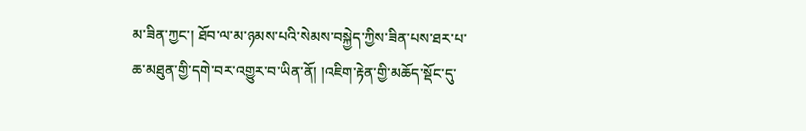མ་ཟིན་ཀྱང་། ཐོབ་ལ་མ་ཉམས་པའི་སེམས་བསྐྱེད་ཀྱིས་ཟིན་པས་ཐར་པ་ཆ་མཐུན་གྱི་དགེ་བར་འགྱུར་བ་ཡིན་ནོ། །འཇིག་རྟེན་གྱི་མཆོད་སྡོང་དུ་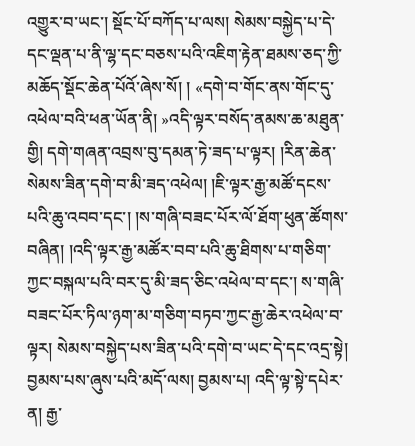འགྱུར་བ་ཡང་། སྡོང་པོ་བཀོད་པ་ལས། སེམས་བསྐྱེད་པ་དེ་དང་ལྡན་པ་ནི་ལྷ་དང་བཅས་པའི་འཇིག་རྟེན་ཐམས་ཅད་ཀྱི་མཆོད་སྡོང་ཆེན་པོའོ་ཞེས་སོ། ། «དགེ་བ་གོང་ནས་གོང་དུ་འཕེལ་བའི་ཕན་ཡོན་ནི། »འདི་ལྟར་བསོད་ནམས་ཆ་མཐུན་གྱི། དགེ་གཞན་འབྲས་བུ་དམན་ཏེ་ཟད་པ་ལྟར། །རིན་ཆེན་སེམས་ཟིན་དགེ་བ་མི་ཟད་འཕེལ། །ཇི་ལྟར་རྒྱ་མཚོ་དངས་པའི་ཆུ་འབབ་དང་། །ས་གཞི་བཟང་པོར་ལོ་ཐོག་ཕུན་ཚོགས་བཞིན། །འདི་ལྟར་རྒྱ་མཚོར་བབ་པའི་ཆུ་ཐིགས་པ་གཅིག་ཀྱང་བསྐལ་པའི་བར་དུ་མི་ཟད་ཅིང་འཕེལ་བ་དང་། ས་གཞི་བཟང་པོར་ཏིལ་ཉག་མ་གཅིག་བཏབ་ཀྱང་རྒྱ་ཆེར་འཕེལ་བ་ལྟར། སེམས་བསྐྱེད་པས་ཟིན་པའི་དགེ་བ་ཡང་དེ་དང་འདྲ་སྟེ། བྱམས་པས་ཞུས་པའི་མདོ་ལས། བྱམས་པ། འདི་ལྟ་སྟེ་དཔེར་ན། རྒྱ་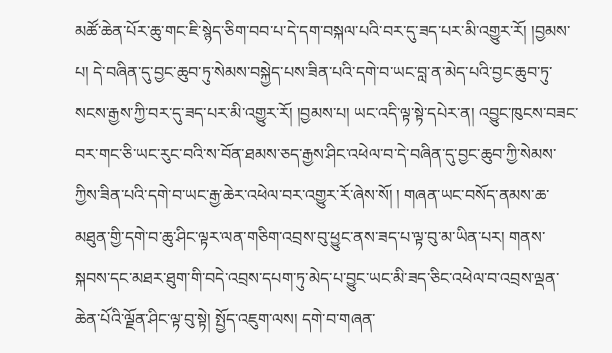མཚོ་ཆེན་པོར་ཆུ་གང་ཇི་སྙེད་ཅིག་བབ་པ་དེ་དག་བསྐལ་པའི་བར་དུ་ཟད་པར་མི་འགྱུར་རོ། །བྱམས་པ། དེ་བཞིན་དུ་བྱང་ཆུབ་ཏུ་སེམས་བསྐྱེད་པས་ཟིན་པའི་དགེ་བ་ཡང་བླ་ན་མེད་པའི་བྱང་ཆུབ་ཏུ་སངས་རྒྱས་ཀྱི་བར་དུ་ཟད་པར་མི་འགྱུར་རོ། །བྱམས་པ། ཡང་འདི་ལྟ་སྟེ་དཔེར་ན། འབྱུང་ཁུངས་བཟང་བར་གང་ཅི་ཡང་རུང་བའི་ས་བོན་ཐམས་ཅད་རྒྱས་ཤིང་འཕེལ་བ་དེ་བཞིན་དུ་བྱང་ཆུབ་ཀྱི་སེམས་ཀྱིས་ཟིན་པའི་དགེ་བ་ཡང་རྒྱ་ཆེར་འཕེལ་བར་འགྱུར་རོ་ཞེས་སོ། ། གཞན་ཡང་བསོད་ནམས་ཆ་མཐུན་གྱི་དགེ་བ་ཆུ་ཤིང་ལྟར་ལན་གཅིག་འབྲས་བུ་ཕྱུང་ནས་ཟད་པ་ལྟ་བུ་མ་ཡིན་པར། གནས་སྐབས་དང་མཐར་ཐུག་གི་བདེ་འབྲས་དཔག་ཏུ་མེད་པ་བྱུང་ཡང་མི་ཟད་ཅིང་འཕེལ་བ་འབྲས་ལྡན་ཆེན་པོའི་ལྗོན་ཤིང་ལྟ་བུ་སྟེ། སྤྱོད་འཇུག་ལས། དགེ་བ་གཞན་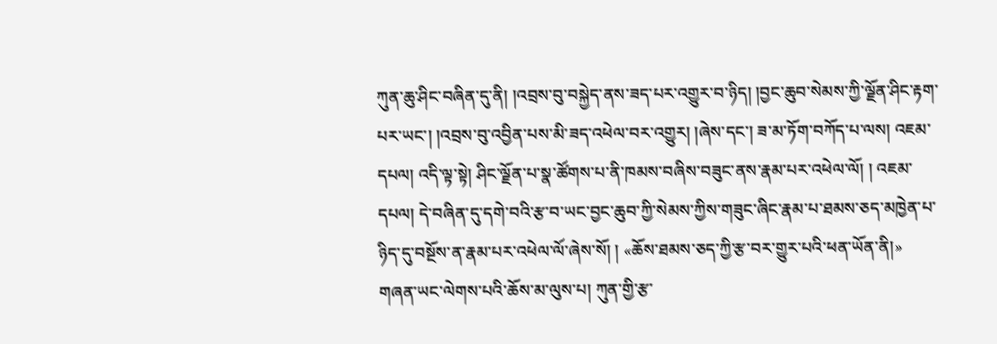ཀུན་ཆུ་ཤིང་བཞིན་དུ་ནི། །འབྲས་བུ་བསྐྱེད་ནས་ཟད་པར་འགྱུར་བ་ཉིད། །བྱང་ཆུབ་སེམས་ཀྱི་ལྗོན་ཤིང་རྟག་པར་ཡང་། །འབྲས་བུ་འབྱིན་པས་མི་ཟད་འཕེལ་བར་འགྱུར། །ཞེས་དང་། ཟ་མ་ཏོག་བཀོད་པ་ལས། འཇམ་དཔལ། འདི་ལྟ་སྟེ། ཤིང་ལྗོན་པ་སྣ་ཚོགས་པ་ནི་ཁམས་བཞིས་བཟུང་ནས་རྣམ་པར་འཕེལ་ལོ། ། འཇམ་དཔལ། དེ་བཞིན་དུ་དགེ་བའི་རྩ་བ་ཡང་བྱང་ཆུབ་ཀྱི་སེམས་ཀྱིས་གཟུང་ཞིང་རྣམ་པ་ཐམས་ཅད་མཁྱེན་པ་ཉིད་དུ་བསྔོས་ན་རྣམ་པར་འཕེལ་ལོ་ཞེས་སོ། ། «ཆོས་ཐམས་ཅད་ཀྱི་རྩ་བར་གྱུར་པའི་ཕན་ཡོན་ནི།» གཞན་ཡང་ལེགས་པའི་ཆོས་མ་ལུས་པ། ཀུན་གྱི་རྩ་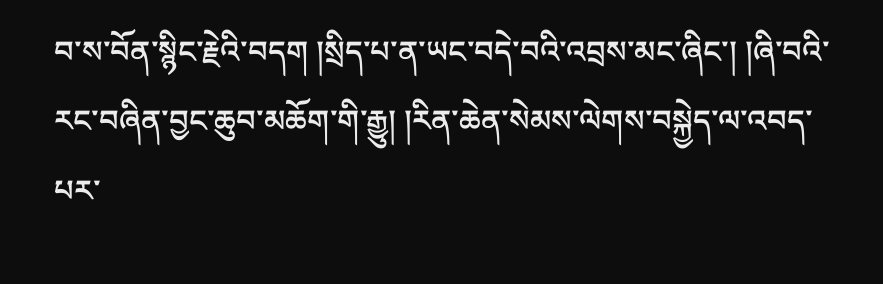བ་ས་བོན་སྙིང་རྗེའི་བདག །སྲིད་པ་ན་ཡང་བདེ་བའི་འབྲས་མང་ཞིང་། །ཞི་བའི་རང་བཞིན་བྱང་ཆུབ་མཆོག་གི་རྒྱུ། །རིན་ཆེན་སེམས་ལེགས་བསྐྱེད་ལ་འབད་པར་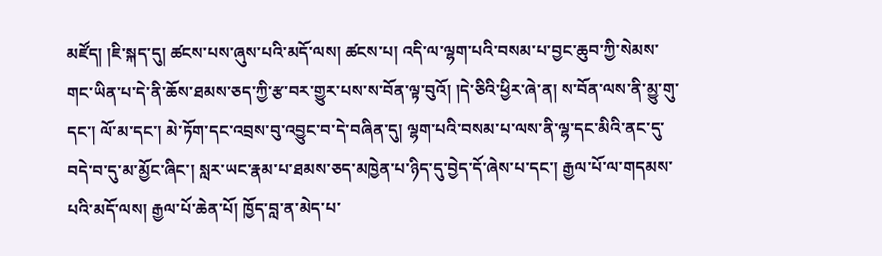མཛོད། །ཇི་སྐད་དུ། ཚངས་པས་ཞུས་པའི་མདོ་ལས། ཚངས་པ། འདི་ལ་ལྷག་པའི་བསམ་པ་བྱང་ཆུབ་ཀྱི་སེམས་གང་ཡིན་པ་དེ་ནི་ཆོས་ཐམས་ཅད་ཀྱི་རྩ་བར་གྱུར་པས་ས་བོན་ལྟ་བུའོ། །དེ་ཅིའི་ཕྱིར་ཞེ་ན། ས་བོན་ལས་ནི་མྱུ་གུ་དང་། ལོ་མ་དང་། མེ་ཏོག་དང་འབྲས་བུ་འབྱུང་བ་དེ་བཞིན་དུ། ལྷག་པའི་བསམ་པ་ལས་ནི་ལྷ་དང་མིའི་ནང་དུ་བདེ་བ་དུ་མ་མྱོང་ཞིང་། སླར་ཡང་རྣམ་པ་ཐམས་ཅད་མཁྱེན་པ་ཉིད་དུ་བྱེད་དོ་ཞེས་པ་དང་། རྒྱལ་པོ་ལ་གདམས་པའི་མདོ་ལས། རྒྱལ་པོ་ཆེན་པོ། ཁྱོད་བླ་ན་མེད་པ་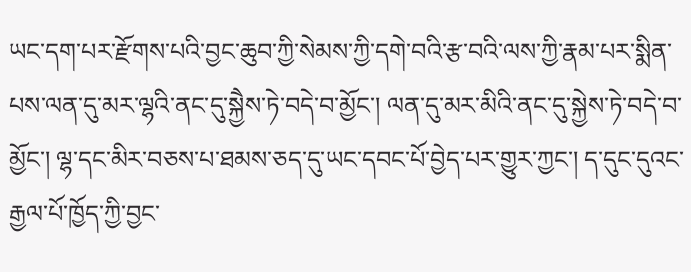ཡང་དག་པར་རྫོགས་པའི་བྱང་ཆུབ་ཀྱི་སེམས་ཀྱི་དགེ་བའི་རྩ་བའི་ལས་ཀྱི་རྣམ་པར་སྨིན་པས་ལན་དུ་མར་ལྷའི་ནང་དུ་སྐྱཻས་ཏེ་བདེ་བ་མྱོང་། ལན་དུ་མར་མིའི་ནང་དུ་སྐྱེས་ཏེ་བདེ་བ་མྱོང་། ལྷ་དང་མིར་བཅས་པ་ཐམས་ཅད་དུ་ཡང་དབང་པོ་བྱེད་པར་གྱུར་ཀྱང་། ད་དུང་དུའང་རྒྱལ་པོ་ཁྱོད་ཀྱི་བྱང་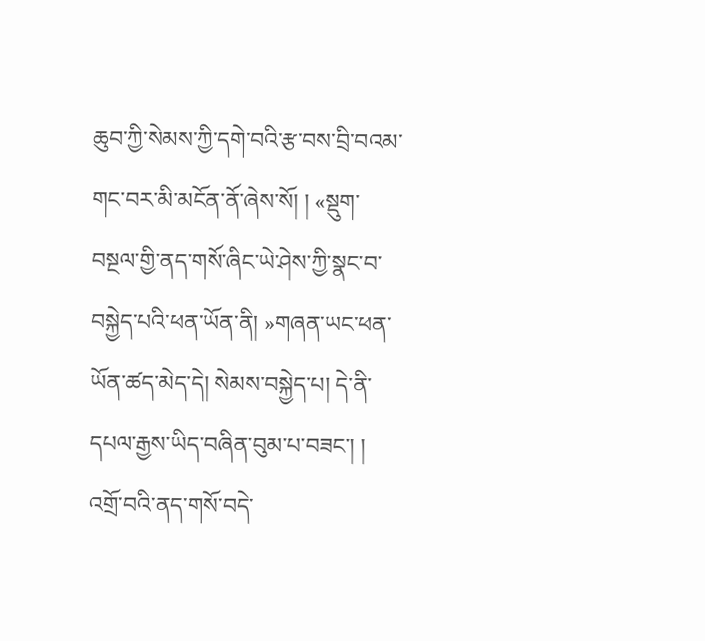ཆུབ་ཀྱི་སེམས་ཀྱི་དགེ་བའི་རྩ་བས་བྲི་བའམ་གང་བར་མི་མངོན་ནོ་ཞེས་སོ། ། «སྡུག་བསྔལ་གྱི་ནད་གསོ་ཞིང་ཡེ་ཤེས་ཀྱི་སྣང་བ་བསྐྱེད་པའི་ཕན་ཡོན་ནི། »གཞན་ཡང་ཕན་ཡོན་ཚད་མེད་དེ། སེམས་བསྐྱེད་པ། དེ་ནི་དཔལ་རྒྱས་ཡིད་བཞིན་བུམ་པ་བཟང་། ། འགྲོ་བའི་ནད་གསོ་བདེ་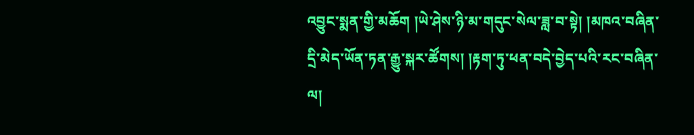འབྱུང་སྨན་གྱི་མཆོག །ཡེ་ཤེས་ཉི་མ་གདུང་སེལ་ཟླ་བ་སྟེ། །མཁའ་བཞིན་དྲི་མེད་ཡོན་ཏན་རྒྱུ་སྐར་ཚོགས། །རྟག་ཏུ་ཕན་བདེ་བྱེད་པའི་རང་བཞིན་ལ།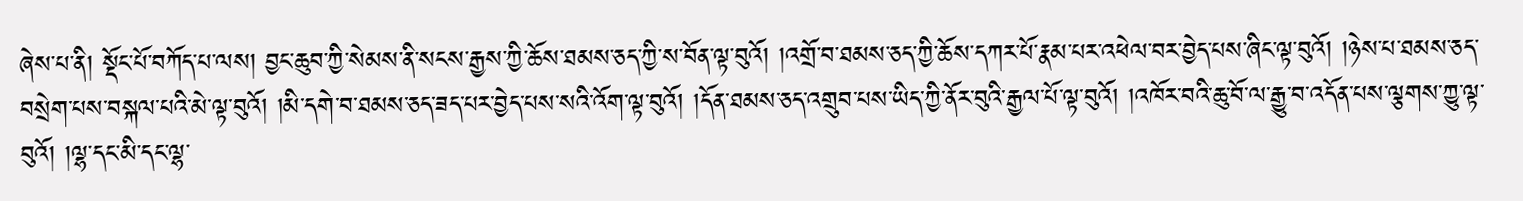ཞེས་པ་ནི། སྡོང་པོ་བཀོད་པ་ལས། བྱང་ཆུབ་ཀྱི་སེམས་ནི་སངས་རྒྱས་ཀྱི་ཆོས་ཐམས་ཅད་ཀྱི་ས་བོན་ལྟ་བུའོ། །འགྲོ་བ་ཐམས་ཅད་ཀྱི་ཆོས་དཀར་པོ་རྣམ་པར་འཕེལ་བར་བྱེད་པས་ཞིང་ལྟ་བུའོ། །ཉེས་པ་ཐམས་ཅད་བསྲེག་པས་བསྐལ་པའི་མེ་ལྟ་བུའོ། །མི་དགེ་བ་ཐམས་ཅད་ཟད་པར་བྱེད་པས་སའི་འོག་ལྟ་བུའོ། །དོན་ཐམས་ཅད་འགྲུབ་པས་ཡིད་ཀྱི་ནོར་བུའི་རྒྱལ་པོ་ལྟ་བུའོ། །འཁོར་བའི་ཆུ་བོ་ལ་རྒྱུ་བ་འདོན་པས་ལྕགས་ཀྱུ་ལྟ་བུའོ། །ལྷ་དང་མི་དང་ལྷ་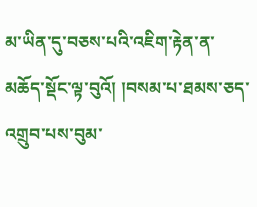མ་ཡིན་དུ་བཅས་པའི་འཇིག་རྟེན་ན་མཆོད་སྡོང་ལྟ་བུའོ། །བསམ་པ་ཐམས་ཅད་འགྲུབ་པས་བུམ་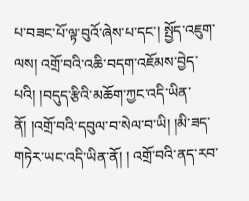པ་བཟང་པོ་ལྟ་བུའོ་ཞེས་པ་དང་། སྤྱོད་འཇུག་ལས། འགྲོ་བའི་འཆི་བདག་འཇོམས་བྱེད་པའི། །བདུད་རྩིའི་མཆོག་ཀྱང་འདི་ཡིན་ནོ། །འགྲོ་བའི་དབུལ་བ་སེལ་བ་ཡི། །མི་ཟད་གཏེར་ཡང་འདི་ཡིན་ནོ། ། འགྲོ་བའི་ནད་རབ་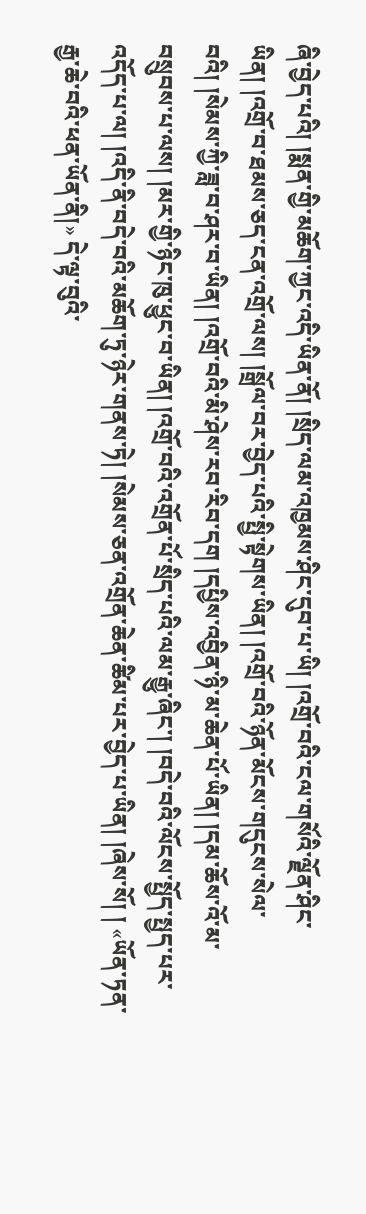ཞི་བྱེད་པའི། །སྨན་གྱི་མཆོག་ཀྱང་འདི་ཡིན་ནོ། །སྲིད་ལམ་འཁྱམས་ཤིང་དུབ་པ་ཡི། །འགྲོ་བའི་ངལ་གསོའི་ལྗོན་ཤིང་ཡིན། །འགྲོ་བ་ཐམས་ཅད་ངན་འགྲོ་ལས། །སྒྲོལ་བར་བྱེད་པའི་སྤྱི་སྟེགས་ཡིན། །འགྲོ་བའི་ཉོན་མོངས་གདུངས་སེལ་བའི། །སེམས་ཀྱི་ཟླ་བ་ཤར་བ་ཡིན། །འགྲོ་བའི་མི་ཤེས་རབ་རིབ་དག །དཔྱིས་འབྱིན་ཉི་མ་ཆེན་པོ་ཡིན། །དམ་ཆོས་འོ་མ་བསྲུབས་པ་ལས། །མར་གྱི་ཉིང་ཁུ་ཕྱུང་བ་ཡིན། །འགྲོ་བའི་འགྲོན་པོ་སྲིད་པའི་ལམ་རྒྱུ་ཞིང་། །བདེ་བའི་ལོངས་སྤྱོད་སྤྱད་པར་འདོད་པ་ལ། །འདི་ནི་བདེ་བའི་མཆོག་ཏུ་ཉེར་གནས་ཏེ། །སེམས་ཅན་འགྲོན་ཆེན་ཚིམ་པར་བྱེད་པ་ཡིན། །ཞེས་སོ། ། «ཡོན་ཏན་རྒྱ་ཆེ་བའི་ཕན་ཡོན་ནི།» དེ་ལྟ་བུའི་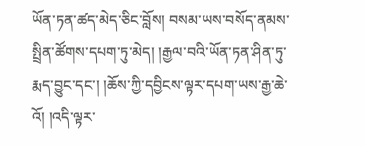ཡོན་ཏན་ཚད་མེད་ཅིང་བློས། བསམ་ཡས་བསོད་ནམས་སྤྲིན་ཚོགས་དཔག་ཏུ་མེད། །རྒྱལ་བའི་ཡོན་ཏན་ཤིན་ཏུ་རྨད་བྱུང་དང་། །ཆོས་ཀྱི་དབྱིངས་ལྟར་དཔག་ཡས་རྒྱ་ཆེ་འོ། །འདི་ལྟར་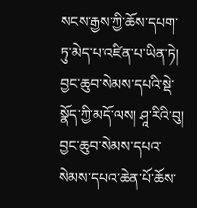སངས་རྒྱས་ཀྱི་ཆོས་དཔག་ཏུ་མེད་པ་འཛིན་པ་ཡིན་ཏེ། བྱང་ཆུབ་སེམས་དཔའི་སྡེ་སྣོད་ཀྱི་མདོ་ལས། ཤཱ་རིའི་བུ། བྱང་ཆུབ་སེམས་དཔའ་སེམས་དཔའ་ཆེན་པོ་ཆོས་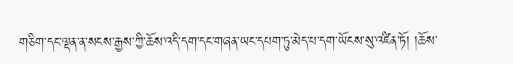གཅིག་དང་ལྡན་ན་སངས་རྒྱས་ཀྱི་ཆོས་འདི་དག་དང་གཞན་ཡང་དཔག་ཏུ་མེད་པ་དག་ཡོངས་སུ་འཛིན་ཏོ། །ཆོས་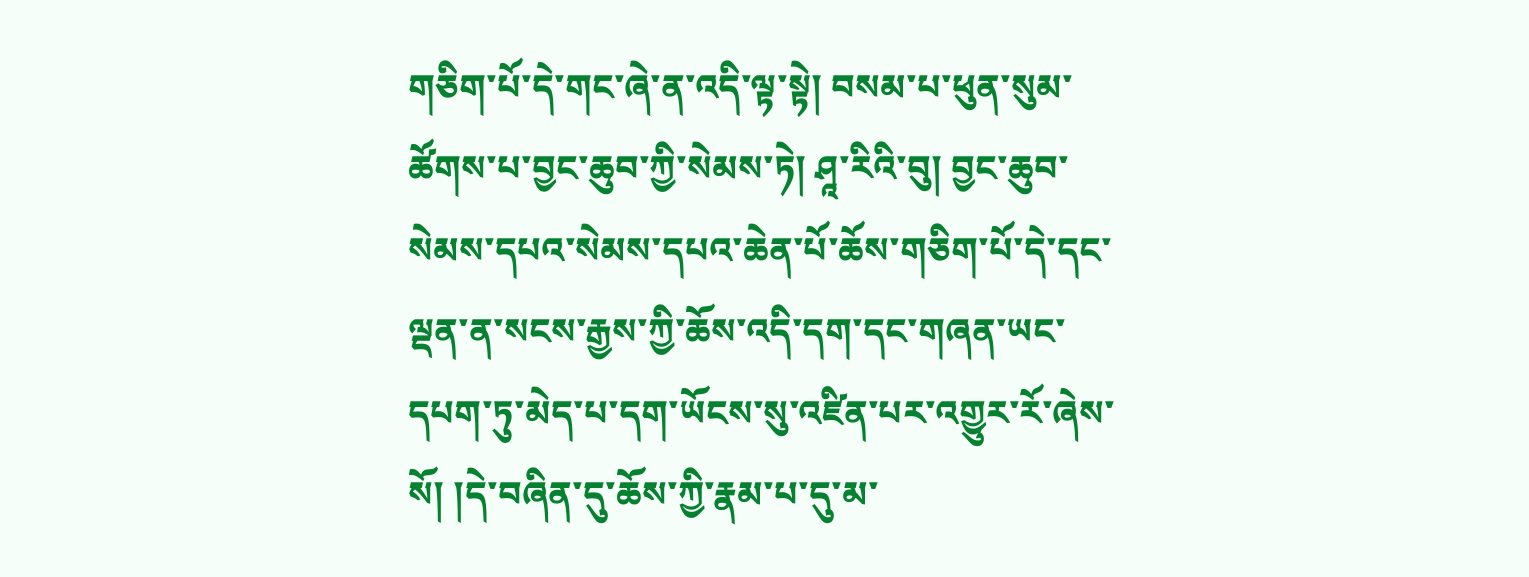གཅིག་པོ་དེ་གང་ཞེ་ན་འདི་ལྟ་སྟེ། བསམ་པ་ཕུན་སུམ་ཚོགས་པ་བྱང་ཆུབ་ཀྱི་སེམས་ཏེ། ཤཱ་རིའི་བུ། བྱང་ཆུབ་སེམས་དཔའ་སེམས་དཔའ་ཆེན་པོ་ཆོས་གཅིག་པོ་དེ་དང་ལྡན་ན་སངས་རྒྱས་ཀྱི་ཆོས་འདི་དག་དང་གཞན་ཡང་དཔག་ཏུ་མེད་པ་དག་ཡོངས་སུ་འཛིན་པར་འགྱུར་རོ་ཞེས་སོ། །དེ་བཞིན་དུ་ཆོས་ཀྱི་རྣམ་པ་དུ་མ་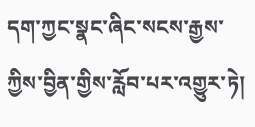དག་ཀྱང་སྣང་ཞིང་སངས་རྒྱས་ཀྱིས་བྱིན་གྱིས་རློབ་པར་འགྱུར་ཏེ།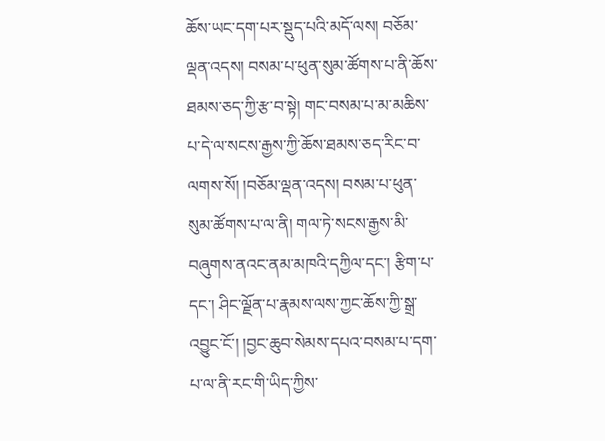ཆོས་ཡང་དག་པར་སྡུད་པའི་མདོ་ལས། བཅོམ་ལྡན་འདས། བསམ་པ་ཕུན་སུམ་ཚོགས་པ་ནི་ཆོས་ཐམས་ཅད་ཀྱི་རྩ་བ་སྟེ། གང་བསམ་པ་མ་མཆིས་པ་དེ་ལ་སངས་རྒྱས་ཀྱི་ཆོས་ཐམས་ཅད་རིང་བ་ལགས་སོ། །བཅོམ་ལྡན་འདས། བསམ་པ་ཕུན་སུམ་ཚོགས་པ་ལ་ནི། གལ་ཏེ་སངས་རྒྱས་མི་བཞུགས་ནའང་ནམ་མཁའི་དཀྱིལ་དང་། རྩིག་པ་དང་། ཤིང་ལྗོན་པ་རྣམས་ལས་ཀྱང་ཆོས་ཀྱི་སྒྲ་འབྱུང་ངོ་། །བྱང་ཆུབ་སེམས་དཔའ་བསམ་པ་དག་པ་ལ་ནི་རང་གི་ཡིད་ཀྱིས་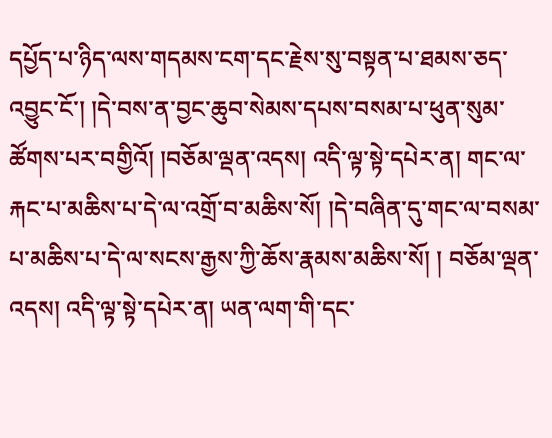དཔྱོད་པ་ཉིད་ལས་གདམས་ངག་དང་རྗེས་སུ་བསྟན་པ་ཐམས་ཅད་འབྱུང་ངོ་། །དེ་བས་ན་བྱང་ཆུབ་སེམས་དཔས་བསམ་པ་ཕུན་སུམ་ཚོགས་པར་བགྱིའོ། །བཅོམ་ལྡན་འདས། འདི་ལྟ་སྟེ་དཔེར་ན། གང་ལ་རྐང་པ་མཆིས་པ་དེ་ལ་འགྲོ་བ་མཆིས་སོ། །དེ་བཞིན་དུ་གང་ལ་བསམ་པ་མཆིས་པ་དེ་ལ་སངས་རྒྱས་ཀྱི་ཆོས་རྣམས་མཆིས་སོ། ། བཅོམ་ལྡན་འདས། འདི་ལྟ་སྟེ་དཔེར་ན། ཡན་ལག་གི་དང་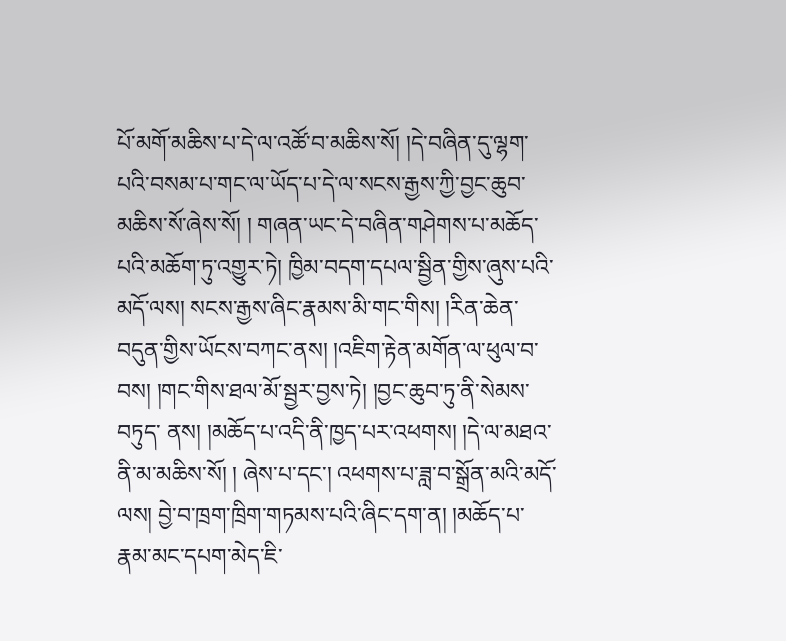པོ་མགོ་མཆིས་པ་དེ་ལ་འཚོ་བ་མཆིས་སོ། །དེ་བཞིན་དུ་ལྷག་པའི་བསམ་པ་གང་ལ་ཡོད་པ་དེ་ལ་སངས་རྒྱས་ཀྱི་བྱང་ཆུབ་མཆིས་སོ་ཞེས་སོ། ། གཞན་ཡང་དེ་བཞིན་གཤེགས་པ་མཆོད་པའི་མཆོག་ཏུ་འགྱུར་ཏེ། ཁྱིམ་བདག་དཔལ་སྦྱིན་གྱིས་ཞུས་པའི་མདོ་ལས། སངས་རྒྱས་ཞིང་རྣམས་མི་གང་གིས། །རིན་ཆེན་བདུན་གྱིས་ཡོངས་བཀང་ནས། །འཇིག་རྟེན་མགོན་ལ་ཕུལ་བ་བས། །གང་གིས་ཐལ་མོ་སྦྱར་བྱས་ཏེ། །བྱང་ཆུབ་ཏུ་ནི་སེམས་བཏུད་ ནས། །མཆོད་པ་འདི་ནི་ཁྱད་པར་འཕགས། །དེ་ལ་མཐའ་ནི་མ་མཆིས་སོ། ། ཞེས་པ་དང་། འཕགས་པ་ཟླ་བ་སྒྲོན་མའི་མདོ་ལས། བྱེ་བ་ཁྲག་ཁྲིག་གཏམས་པའི་ཞིང་དག་ན། །མཆོད་པ་རྣམ་མང་དཔག་མེད་ཇི་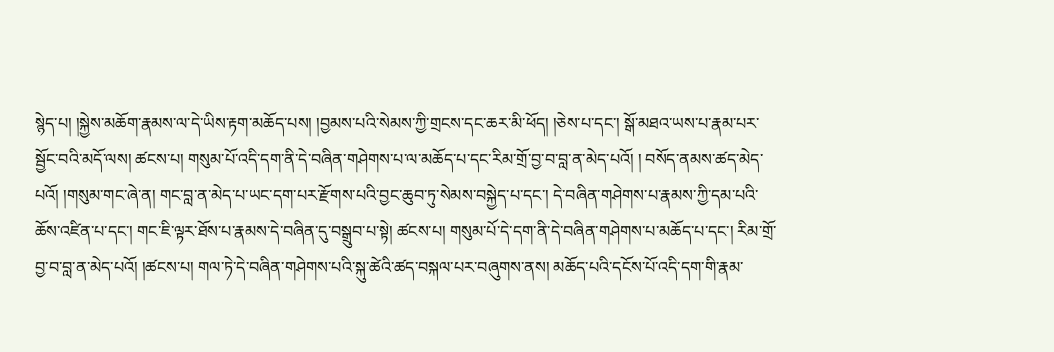སྙེད་པ། །སྐྱེས་མཆོག་རྣམས་ལ་དེ་ཡིས་རྟག་མཆོད་པས། །བྱམས་པའི་སེམས་ཀྱི་གྲངས་དང་ཆར་མི་ཕོད། །ཅེས་པ་དང་། སྒོ་མཐའ་ཡས་པ་རྣམ་པར་སྦྱོང་བའི་མདོ་ལས། ཚངས་པ། གསུམ་པོ་འདི་དག་ནི་དེ་བཞིན་གཤེགས་པ་ལ་མཆོད་པ་དང་རིམ་གྲོ་བྱ་བ་བླ་ན་མེད་པའོ། ། བསོད་ནམས་ཚད་མེད་པའོ། །གསུམ་གང་ཞེ་ན། གང་བླ་ན་མེད་པ་ཡང་དག་པར་རྫོགས་པའི་བྱང་ཆུབ་ཏུ་སེམས་བསྐྱེད་པ་དང་། དེ་བཞིན་གཤེགས་པ་རྣམས་ཀྱི་དམ་པའི་ཆོས་འཛིན་པ་དང་། གང་ཇི་ལྟར་ཐོས་པ་རྣམས་དེ་བཞིན་དུ་བསྒྲུབ་པ་སྟེ། ཚངས་པ། གསུམ་པོ་དེ་དག་ནི་དེ་བཞིན་གཤེགས་པ་མཆོད་པ་དང་། རིམ་གྲོ་བྱ་བ་བླ་ན་མེད་པའོ། །ཚངས་པ། གལ་ཏེ་དེ་བཞིན་གཤེགས་པའི་སྐུ་ཚེའི་ཚད་བསྐལ་པར་བཞུགས་ནས། མཆོད་པའི་དངོས་པོ་འདི་དག་གི་རྣམ་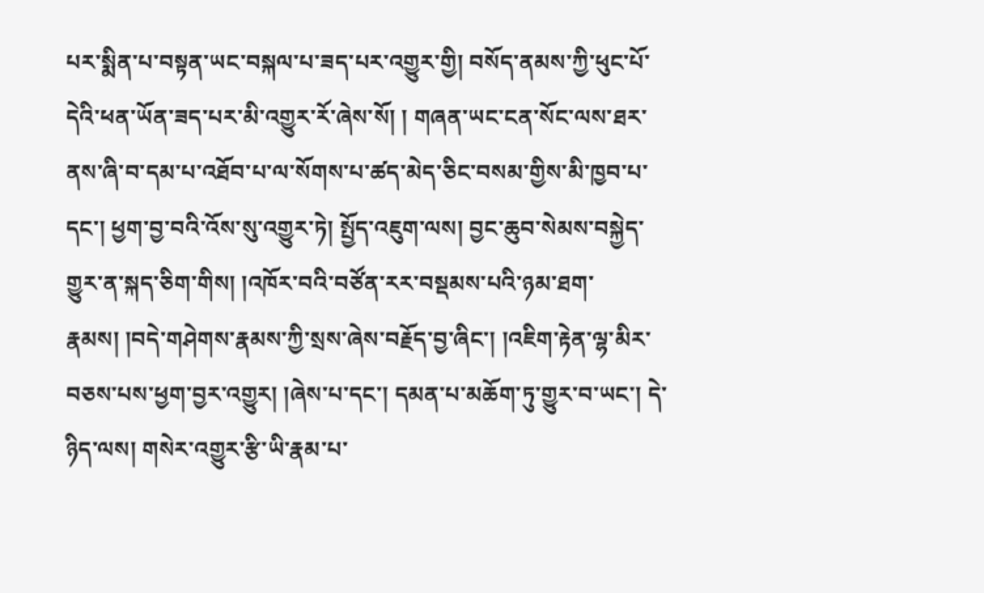པར་སྨིན་པ་བསྟན་ཡང་བསྐལ་པ་ཟད་པར་འགྱུར་གྱི། བསོད་ནམས་ཀྱི་ཕུང་པོ་དེའི་ཕན་ཡོན་ཟད་པར་མི་འགྱུར་རོ་ཞེས་སོ། ། གཞན་ཡང་ངན་སོང་ལས་ཐར་ནས་ཞི་བ་དམ་པ་འཐོབ་པ་ལ་སོགས་པ་ཚད་མེད་ཅིང་བསམ་གྱིས་མི་ཁྱབ་པ་དང་། ཕྱག་བྱ་བའི་འོས་སུ་འགྱུར་ཏེ། སྤྱོད་འཇུག་ལས། བྱང་ཆུབ་སེམས་བསྐྱེད་གྱུར་ན་སྐད་ཅིག་གིས། །འཁོར་བའི་བཙོན་རར་བསྡམས་པའི་ཉམ་ཐག་རྣམས། །བདེ་གཤེགས་རྣམས་ཀྱི་སྲས་ཞེས་བརྗོད་བྱ་ཞིང་། །འཇིག་རྟེན་ལྷ་མིར་བཅས་པས་ཕྱག་བྱར་འགྱུར། །ཞེས་པ་དང་། དམན་པ་མཆོག་ཏུ་གྱུར་བ་ཡང་། དེ་ཉིད་ལས། གསེར་འགྱུར་རྩི་ཡི་རྣམ་པ་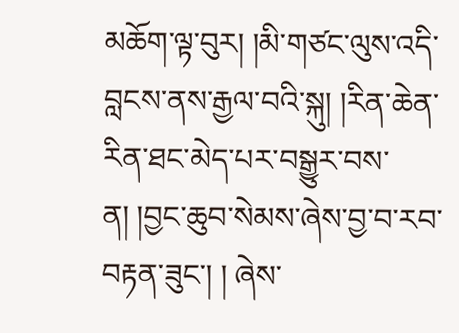མཆོག་ལྟ་བུར། །མི་གཙང་ལུས་འདི་བླངས་ནས་རྒྱལ་བའི་སྐུ། །རིན་ཆེན་རིན་ཐང་མེད་པར་བསྒྱུར་བས་ན། །བྱང་ཆུབ་སེམས་ཞེས་བྱ་བ་རབ་བརྟན་ཟུང་། ། ཞེས་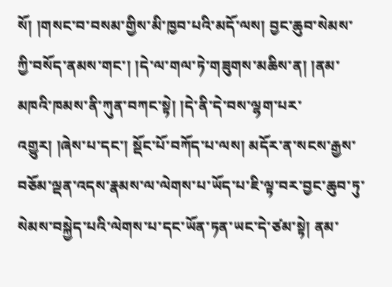སོ། །གསང་བ་བསམ་གྱིས་མི་ཁྱབ་པའི་མདོ་ལས། བྱང་ཆུབ་སེམས་ཀྱི་བསོད་ནམས་གང་། །དེ་ལ་གལ་ཏེ་གཟུགས་མཆིས་ན། །ནམ་མཁའི་ཁམས་ནི་ཀུན་བཀང་སྟེ། །དེ་ནི་དེ་བས་ལྷག་པར་འགྱུར། །ཞེས་པ་དང་། སྡོང་པོ་བཀོད་པ་ལས། མདོར་ན་སངས་རྒྱས་བཅོམ་ལྡན་འདས་རྣམས་ལ་ལེགས་པ་ཡོད་པ་ཇི་ལྟ་བར་བྱང་ཆུབ་ཏུ་སེམས་བསྐྱེད་པའི་ལེགས་པ་དང་ཡོན་ཏན་ཡང་དེ་ཙམ་སྟེ། ནམ་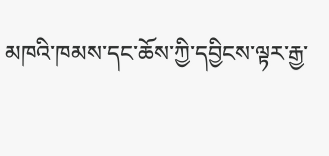མཁའི་ཁམས་དང་ཆོས་ཀྱི་དབྱིངས་ལྟར་རྒྱ་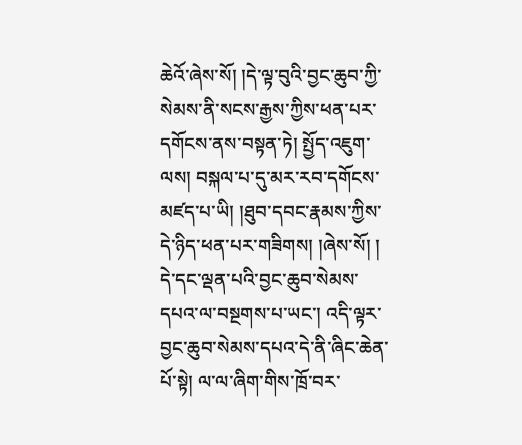ཆེའོ་ཞེས་སོ། །དེ་ལྟ་བུའི་བྱང་ཆུབ་ཀྱི་སེམས་ནི་སངས་རྒྱས་ཀྱིས་ཕན་པར་དགོངས་ནས་བསྟན་ཏེ། སྤྱོད་འཇུག་ལས། བསྐལ་པ་དུ་མར་རབ་དགོངས་མཛད་པ་ཡི། །ཐུབ་དབང་རྣམས་ཀྱིས་དེ་ཉིད་ཕན་པར་གཟིགས། །ཞེས་སོ། ། དེ་དང་ལྡན་པའི་བྱང་ཆུབ་སེམས་དཔའ་ལ་བསྔགས་པ་ཡང་། འདི་ལྟར་བྱང་ཆུབ་སེམས་དཔའ་དེ་ནི་ཞིང་ཆེན་པོ་སྟེ། ལ་ལ་ཞིག་གིས་ཁྲོ་བར་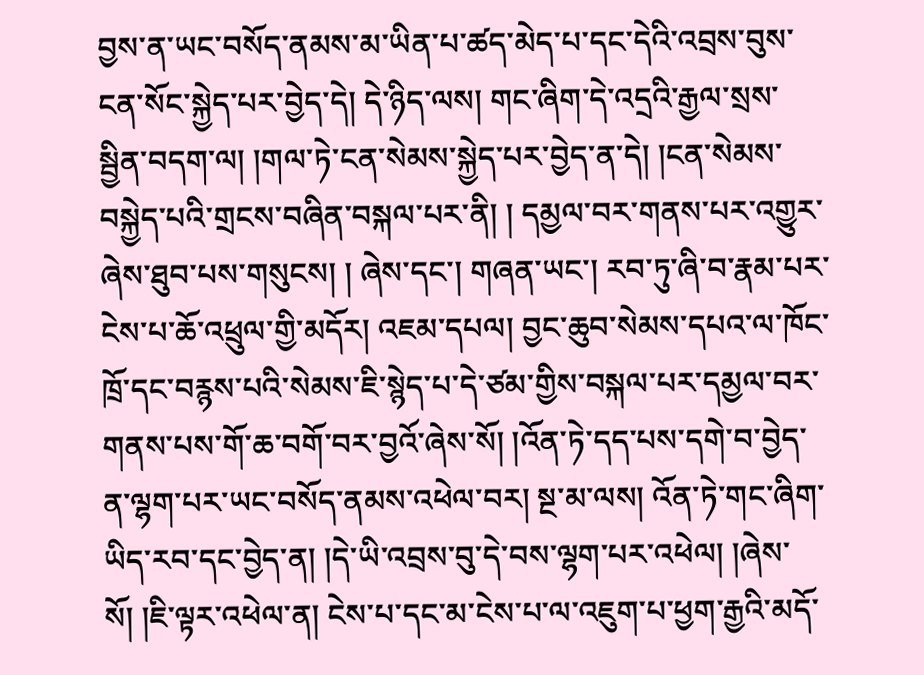བྱས་ན་ཡང་བསོད་ནམས་མ་ཡིན་པ་ཚད་མེད་པ་དང་དེའི་འབྲས་བུས་ངན་སོང་སྐྱེད་པར་བྱེད་དེ། དེ་ཉིད་ལས། གང་ཞིག་དེ་འདྲའི་རྒྱལ་སྲས་སྦྱིན་བདག་ལ། །གལ་ཏེ་ངན་སེམས་སྐྱེད་པར་བྱེད་ན་དེ། །ངན་སེམས་བསྐྱེད་པའི་གྲངས་བཞིན་བསྐལ་པར་ནི། ། དམྱལ་བར་གནས་པར་འགྱུར་ཞེས་ཐུབ་པས་གསུངས། ། ཞེས་དང་། གཞན་ཡང་། རབ་ཏུ་ཞི་བ་རྣམ་པར་ངེས་པ་ཆོ་འཕྲུལ་གྱི་མདོར། འཇམ་དཔལ། བྱང་ཆུབ་སེམས་དཔའ་ལ་ཁོང་ཁྲོ་དང་བརྙས་པའི་སེམས་ཇི་སྙེད་པ་དེ་ཙམ་གྱིས་བསྐལ་པར་དམྱལ་བར་གནས་པས་གོ་ཆ་བགོ་བར་བྱའོ་ཞེས་སོ། །འོན་ཏེ་དད་པས་དགེ་བ་བྱེད་ན་ལྷག་པར་ཡང་བསོད་ནམས་འཕེལ་བར། སྔ་མ་ལས། འོན་ཏེ་གང་ཞིག་ཡིད་རབ་དང་བྱེད་ན། །དེ་ཡི་འབྲས་བུ་དེ་བས་ལྷག་པར་འཕེལ། །ཞེས་སོ། །ཇི་ལྟར་འཕེལ་ན། ངེས་པ་དང་མ་ངེས་པ་ལ་འཇུག་པ་ཕྱག་རྒྱའི་མདོ་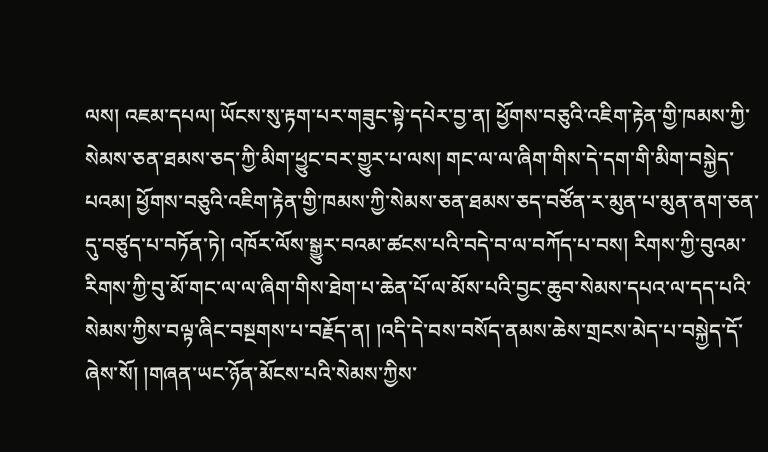ལས། འཇམ་དཔལ། ཡོངས་སུ་རྟག་པར་གཟུང་སྟེ་དཔེར་བྱ་ན། ཕྱོགས་བཅུའི་འཇིག་རྟེན་གྱི་ཁམས་ཀྱི་སེམས་ཅན་ཐམས་ཅད་ཀྱི་མིག་ཕྱུང་བར་གྱུར་པ་ལས། གང་ལ་ལ་ཞིག་གིས་དེ་དག་གི་མིག་བསྐྱེད་པའམ། ཕྱོགས་བཅུའི་འཇིག་རྟེན་གྱི་ཁམས་ཀྱི་སེམས་ཅན་ཐམས་ཅད་བཙོན་ར་མུན་པ་མུན་ནག་ཅན་དུ་བཙུད་པ་བཏོན་ཏེ། འཁོར་ལོས་སྒྱུར་བའམ་ཚངས་པའི་བདེ་བ་ལ་བཀོད་པ་བས། རིགས་ཀྱི་བུའམ་རིགས་ཀྱི་བུ་མོ་གང་ལ་ལ་ཞིག་གིས་ཐེག་པ་ཆེན་པོ་ལ་མོས་པའི་བྱང་ཆུབ་སེམས་དཔའ་ལ་དད་པའི་སེམས་ཀྱིས་བལྟ་ཞིང་བསྔགས་པ་བརྗོད་ན། །འདི་དེ་བས་བསོད་ནམས་ཆེས་གྲངས་མེད་པ་བསྐྱེད་དོ་ཞེས་སོ། །གཞན་ཡང་ཉོན་མོངས་པའི་སེམས་ཀྱིས་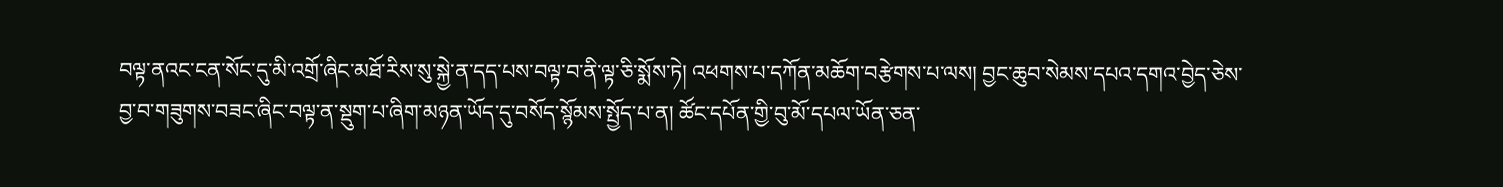བལྟ་ནའང་ངན་སོང་དུ་མི་འགྲོ་ཞིང་མཐོ་རིས་སུ་སྐྱེ་ན་དད་པས་བལྟ་བ་ནི་ལྟ་ཅི་སྨོས་ཏེ། འཕགས་པ་དཀོན་མཆོག་བརྩེགས་པ་ལས། བྱང་ཆུབ་སེམས་དཔའ་དགའ་བྱེད་ཅེས་བྱ་བ་གཟུགས་བཟང་ཞིང་བལྟ་ན་སྡུག་པ་ཞིག་མཉན་ཡོད་དུ་བསོད་སྙོམས་སྤྱོད་པ་ན། ཚོང་དཔོན་གྱི་བུ་མོ་དཔལ་ཡོན་ཅན་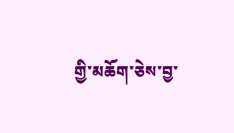གྱི་མཆོག་ཅེས་བྱ་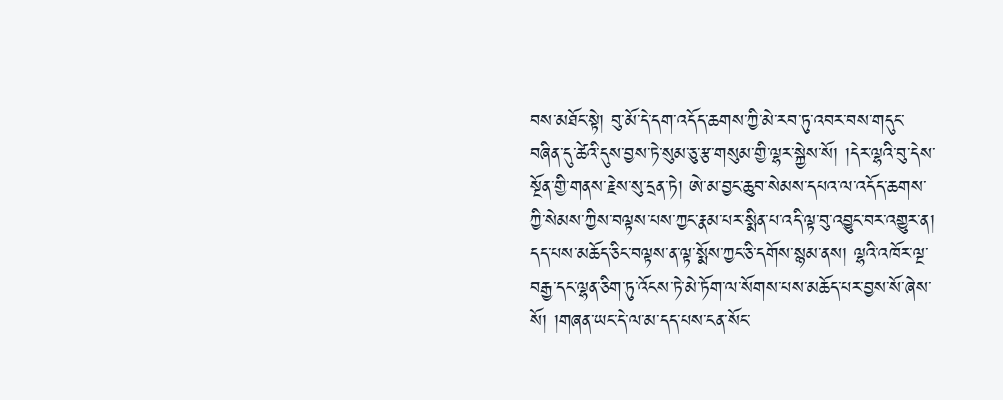བས་མཐོང་སྟེ། བུ་མོ་དེ་དག་འདོད་ཆགས་ཀྱི་མེ་རབ་ཏུ་འབར་བས་གདུང་བཞིན་དུ་ཚེའི་དུས་བྱས་ཏེ་སུམ་ཅུ་རྩ་གསུམ་གྱི་ལྷར་སྐྱེས་སོ། །དེར་ལྷའི་བུ་དེས་སྔོན་གྱི་གནས་རྗེས་སུ་དྲན་ཏེ། ཨེ་མ་བྱང་ཆུབ་སེམས་དཔའ་ལ་འདོད་ཆགས་ཀྱི་སེམས་ཀྱིས་བལྟས་པས་ཀྱང་རྣམ་པར་སྨིན་པ་འདི་ལྟ་བུ་འབྱུང་བར་འགྱུར་ན། དད་པས་མཆོད་ཅིང་བལྟས་ན་ལྟ་སྨོས་ཀྱང་ཅི་དགོས་སྙམ་ནས། ལྷའི་འཁོར་ལྔ་བརྒྱ་དང་ལྷན་ཅིག་ཏུ་འོངས་ཏེ་མེ་ཏོག་ལ་སོགས་པས་མཆོད་པར་བྱས་སོ་ཞེས་སོ། །གཞན་ཡང་དེ་ལ་མ་དད་པས་ངན་སོང་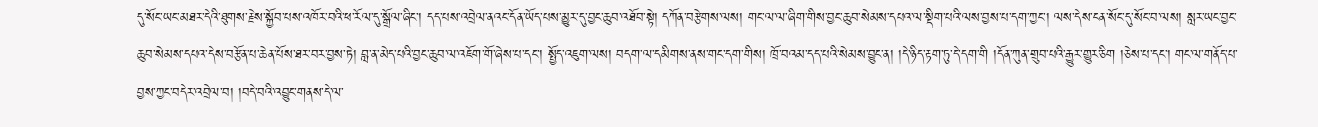དུ་སོང་ཡང་མཐར་དེའི་ཐུགས་རྗེས་སྐྱོབ་པས་འཁོར་བའི་ཕ་རོལ་དུ་སྒྲོལ་ཞིང་། དད་པས་འབྲེལ་ནའང་དོན་ཡོད་པས་མྱུར་དུ་བྱང་ཆུབ་འཐོབ་སྟེ། དཀོན་བརྩེགས་ལས། གང་ལ་ལ་ཞིག་གིས་བྱང་ཆུབ་སེམས་དཔའ་ལ་སྡིག་པའི་ལས་བྱས་པ་དག་ཀྱང་། ལས་དེས་ངན་སོང་དུ་སོང་བ་ལས། སླར་ཡང་བྱང་ཆུབ་སེམས་དཔའ་དེས་བརྩོན་པ་ཆེན་པོས་ཐར་བར་བྱས་ཏེ། བླ་ན་མེད་པའི་བྱང་ཆུབ་ལ་འཇོག་གོ་ཞེས་པ་དང་། སྤྱོད་འཇུག་ལས། བདག་ལ་དམིགས་ནས་གང་དག་གིས། ཁྲོ་བའམ་དད་པའི་སེམས་བྱུང་ན། །དེ་ཉིད་རྟག་ཏུ་དེ་དག་གི །དོན་ཀུན་གྲུབ་པའི་རྒྱུར་གྱུར་ཅིག །ཅེས་པ་དང་། གང་ལ་གནོད་པ་བྱས་ཀྱང་བདེར་འབྲེལ་བ། །བདེ་བའི་འབྱུང་གནས་དེ་ལ་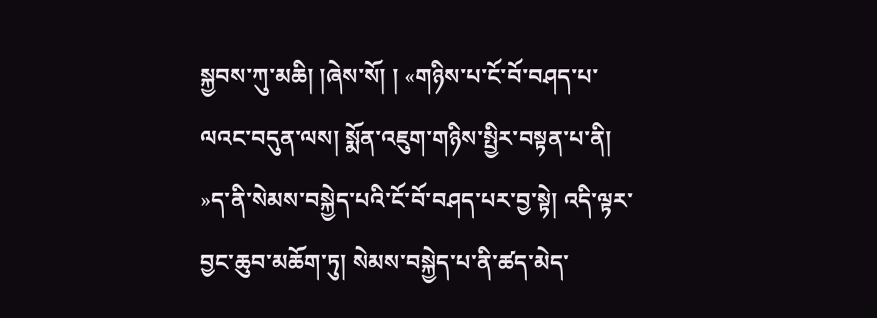སྐྱབས་ཀུ་མཆི། །ཞེས་སོ། ། «གཉིས་པ་ངོ་བོ་བཤད་པ་ལའང་བདུན་ལས། སྨོན་འཇུག་གཉིས་སྤྱིར་བསྟན་པ་ནི། »ད་ནི་སེམས་བསྐྱེད་པའི་ངོ་བོ་བཤད་པར་བྱ་སྟེ། འདི་ལྟར་བྱང་ཆུབ་མཆོག་ཏུ། སེམས་བསྐྱེད་པ་ནི་ཚད་མེད་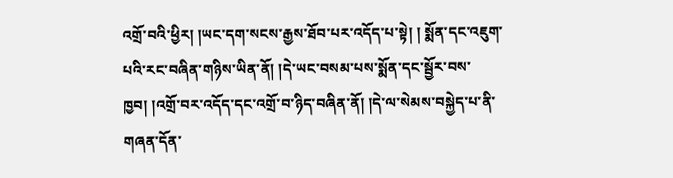འགྲོ་བའི་ཕྱིར། །ཡང་དག་སངས་རྒྱས་ཐོབ་པར་འདོད་པ་སྟེ། ། སྨོན་དང་འཇུག་པའི་རང་བཞིན་གཉིས་ཡིན་ནོ། །དེ་ཡང་བསམ་པས་སྨོན་དང་སྦྱོར་བས་ཁྱབ། །འགྲོ་བར་འདོད་དང་འགྲོ་བ་ཉིད་བཞིན་ནོ། །དེ་ལ་སེམས་བསྐྱེད་པ་ནི་གཞན་དོན་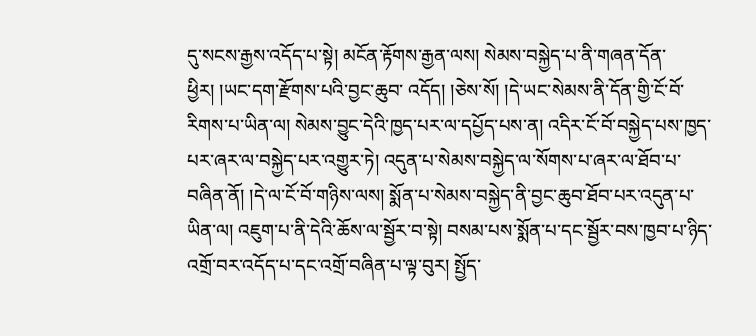དུ་སངས་རྒྱས་འདོད་པ་སྟེ། མངོན་རྟོགས་རྒྱན་ལས། སེམས་བསྐྱེད་པ་ནི་གཞན་དོན་ཕྱིར། །ཡང་དག་རྫོགས་པའི་བྱང་ཆུབ་ འདོད། །ཅེས་སོ། །དེ་ཡང་སེམས་ནི་དོན་གྱི་ངོ་བོ་རིགས་པ་ཡིན་ལ། སེམས་བྱུང་དེའི་ཁྱད་པར་ལ་དཔྱོད་པས་ན། འདིར་ངོ་བོ་བསྐྱེད་པས་ཁྱད་པར་ཞར་ལ་བསྐྱེད་པར་འགྱུར་ཏེ། འདུན་པ་སེམས་བསྐྱེད་ལ་སོགས་པ་ཞར་ལ་ཐོབ་པ་བཞིན་ནོ། །དེ་ལ་ངོ་བོ་གཉིས་ལས། སྨོན་པ་སེམས་བསྐྱེད་ནི་བྱང་ཆུབ་ཐོབ་པར་འདུན་པ་ཡིན་ལ། འཇུག་པ་ནི་དེའི་ཆོས་ལ་སྦྱོར་བ་སྟེ། བསམ་པས་སྨོན་པ་དང་སྦྱོར་བས་ཁྱབ་པ་ཉིད་འགྲོ་བར་འདོད་པ་དང་འགྲོ་བཞིན་པ་ལྟ་བུར། སྤྱོད་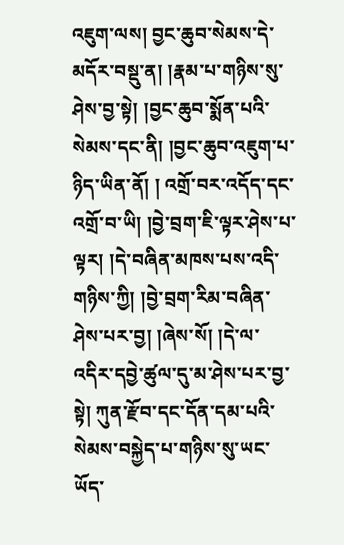འཇུག་ལས། བྱང་ཆུབ་སེམས་དེ་མདོར་བསྡུ་ན། །རྣམ་པ་གཉིས་སུ་ཤེས་བྱ་སྟེ། །བྱང་ཆུབ་སྨོན་པའི་སེམས་དང་ནི། །བྱང་ཆུབ་འཇུག་པ་ཉིད་ཡིན་ནོ། ། འགྲོ་བར་འདོད་དང་འགྲོ་བ་ཡི། །བྱེ་བྲག་ཇི་ལྟར་ཤེས་པ་ལྟར། །དེ་བཞིན་མཁས་པས་འདི་གཉིས་ཀྱི། །བྱེ་བྲག་རིམ་བཞིན་ཤེས་པར་བྱ། །ཞེས་སོ། །དེ་ལ་འདིར་དབྱེ་ཚུལ་དུ་མ་ཤེས་པར་བྱ་སྟེ། ཀུན་རྫོབ་དང་དོན་དམ་པའི་སེམས་བསྐྱེད་པ་གཉིས་སུ་ཡང་ཡོད་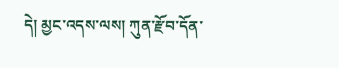དེ། མྱང་འདས་ལས། ཀུན་རྫོབ་དོན་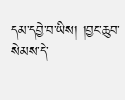དམ་དབྱེ་བ་ཡིས། །བྱང་ཆུབ་སེམས་དེ་